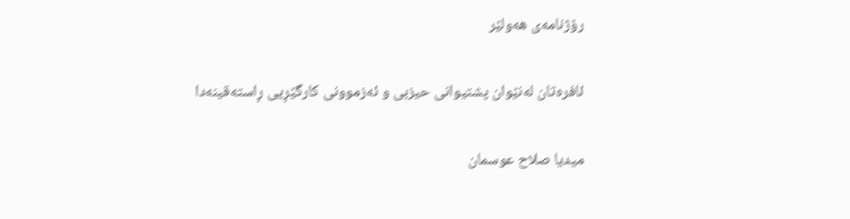رۆژنامەی ھەولێر

ئافرەتان لەنێوان پشتیوانی حیزبی و ئەزموونی کارگێڕیی ڕاستەقینەدا

میدیا صلاح عوسمان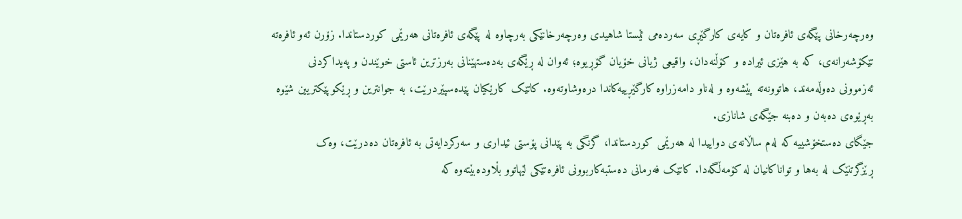وەرچەرخانی پێگەی ئافرەتان و کایەی کارگێڕی سەردەمی ئێستا شاهیدی وەرچەرخانێکی بەرچاوە لە پێگەی ئافرەتانی هەرێمی کوردستاندا. زۆرن ئەو ئافرەتە تێکۆشەرانەی، کە بە هێزی ئیرادە و کۆڵنەدان، واقیعی ژیانی خۆیان گۆڕیوە؛ ئەوان لە ڕێگەی بەدەستهێنانی بەرزترین ئاستی خوێندن و پەیداکردنی ئەزموونی دەوڵەمەند، هاتوونەتە پێشەوە و لەناو دامەزراوە کارگێڕییەکاندا درەوشاوتەوە. کاتێک کارێکیان پێدەسپێردرێت، بە جوانترین و ڕێکوپێکتریین شێوە بەڕێوەی دەبەن و دەبنە جێگەی شانازی.
جێگای دەستخۆشییە کە لەم ساڵانەی دواییدا لە هەرێمی کوردستاندا، گرنگی بە پێدانی پۆستی ئیداری و سەرکردایەتی بە ئافرەتان دەدرێت، وەک ڕێزگرتنێک لە بەها و تواناکانیان لە کۆمەڵگەدا. کاتێک فەرمانی دەستبەکاربوونی ئافرەتێکی لێهاتوو بڵاودەبێتەوە کە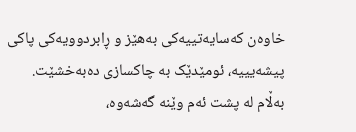خاوەن کەسایەتییەکی بەهێز و ڕابردوویەکی پاکی پیشەیییە، ئومێدێک بە چاکسازی دەبەخشێت.
بەڵام لە پشت ئەم وێنە گەشەوە،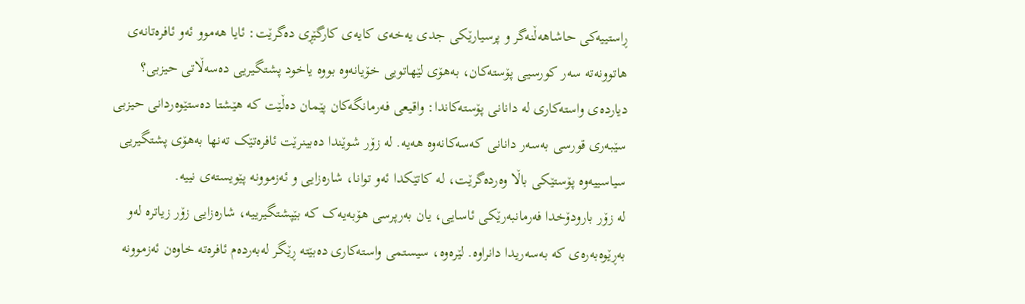ڕاستییەکی حاشاهەڵنەگر و پرسیارێکی جدی یەخەی کایەی کارگێڕی دەگرێت: ئایا هەموو ئەو ئافرەتانەی هاتوونەتە سەر کورسیی پۆستەکان، بەهۆی لێهاتویی خۆیانەوە بووە یاخود پشتگیریی دەسەڵاتی حیزبی؟
دیاردەی واستەکاری لە دانانی پۆستەکاندا: واقیعی فەرمانگەکان پێمان دەڵێت کە هێشتا دەستێوەردانی حیزبی سێبەری قورسی بەسەر دانانی کەسەکانەوە هەیە. لە زۆر شوێندا دەبینرێت ئافرەتێک تەنها بەهۆی پشتگیریی سیاسییەوە پۆستێکی باڵا وەردەگرێت، لە کاتێکدا ئەو توانا، شارەزایی و ئەزموونە پێویستەی نییە.
لە زۆر بارودۆخدا فەرمانبەرێکی ئاسایی، یان بەرپرسی هۆبەیەک کە بێپشتگیرییە، شارەزایی زۆر زیاترە لەو بەڕێوەبەرەی کە بەسەریدا دانراوە. لێرەوە، سیستمی واستەکاری دەبێتە ڕێگر لەبەردەم ئافرەتە خاوەن ئەزموونە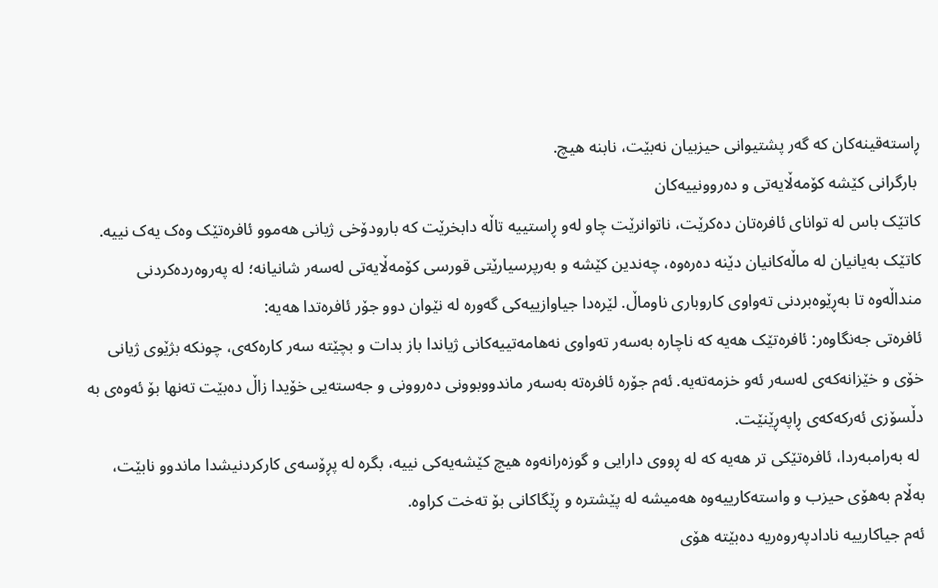ڕاستەقینەکان کە گەر پشتیوانی حیزبیان نەبێت، نابنە هیچ.
 بارگرانی کێشە کۆمەڵایەتی و دەروونییەکان
کاتێک باس لە توانای ئافرەتان دەکرێت، ناتوانرێت چاو لەو ڕاستییە تاڵە دابخرێت کە بارودۆخی ژیانی هەموو ئافرەتێک وەک یەک نییە. کاتێک بەیانیان لە ماڵەکانیان دێنە دەرەوە، چەندین کێشە و بەرپرسیارێتی قورسی کۆمەڵایەتی لەسەر شانیانە؛ لە پەروەردەکردنی منداڵەوە تا بەڕێوەبردنی تەواوی کاروباری ناوماڵ. لێرەدا جیاوازییەکی گەورە لە نێوان دوو جۆر ئافرەتدا هەیە:
ئافرەتی جەنگاوەر: ئافرەتێک هەیە کە ناچارە بەسەر تەواوی نەهامەتییەکانی ژیاندا باز بدات و بچێتە سەر کارەکەی، چونکە بژێوی ژیانی خۆی و خێزانەکەی لەسەر ئەو خزمەتەیە. ئەم جۆرە ئافرەتە بەسەر ماندووبوونی دەروونی و جەستەیی خۆیدا زاڵ دەبێت تەنها بۆ ئەوەی بە دڵسۆزی ئەرکەکەی ڕاپەڕێنێت.
 لە بەرامبەردا، ئافرەتێکی تر هەیە کە لە ڕووی دارایی و گوزەرانەوە هیچ کێشەیەکی نییە، بگرە لە پڕۆسەی کارکردنیشدا ماندوو نابێت، بەڵام بەهۆی حیزب و واستەکارییەوە هەمیشە لە پێشترە و ڕێگاکانی بۆ تەخت کراوە.
ئەم جیاکارییە نادادپەروەریە دەبێتە هۆی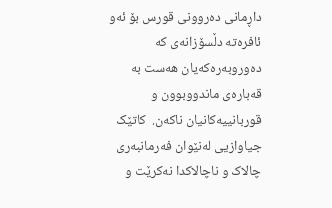داڕمانی دەروونی قورس بۆ ئەو ئافرەتە دڵسۆزانەی کە دەوروبەرەکەیان هەست بە قەبارەی ماندووبوون و قوربانییەکانیان ناکەن.  کاتێک جیاوازیی لەنێوان فەرمانبەری چالاک و ناچالاکدا نەکرێت و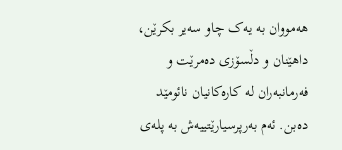هەمووان بە یەک چاو سەیر بکرێن، داهێنان و دڵسۆزی دەمرێت و فەرمانبەران لە کارەکانیان نائومێد دەبن. ئەم بەرپرسیارێتییەش بە پلەی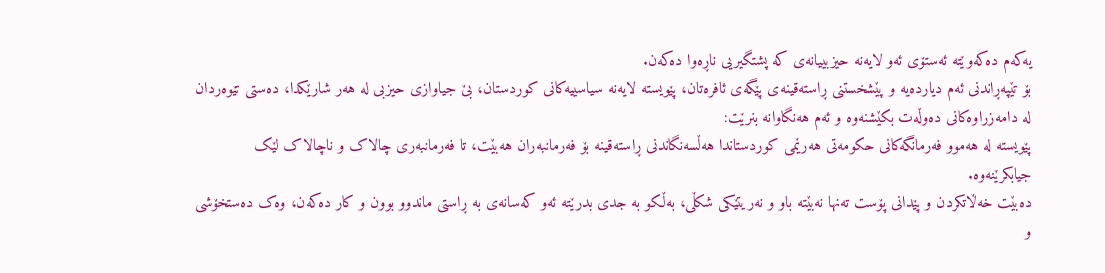یەکەم دەکەوێتە ئەستۆی ئەو لایەنە حیزبییانەی کە پشتگیریی ناڕەوا دەکەن.
بۆ تێپەڕاندنی ئەم دیاردەیە و پێشخستنی ڕاستەقینەی پێگەی ئافرەتان، پێویستە لایەنە سیاسییەکانی کوردستان، بێ جیاوازی حیزبی لە هەر شارێکدا، دەستی تێوەردان لە دامەزراوەکانی دەوڵەت بکێشنەوە و ئەم هەنگاوانە بنرێت:
پێویستە لە هەموو فەرمانگەکانی حکومەتی هەرێمی کوردستاندا هەڵسەنگاندنی ڕاستەقینە بۆ فەرمانبەران هەبێت، تا فەرمانبەری چالاک و ناچالاک لێک جیابکرێنەوە.
دەبێت خەڵاتکردن و پێدانی پۆست تەنها نەبێتە باو و نەریتێکی شکڵی، بەڵکو بە جدی بدرێتە ئەو کەسانەی بە ڕاستی ماندوو بوون و کار دەکەن، وەک دەستخۆشی و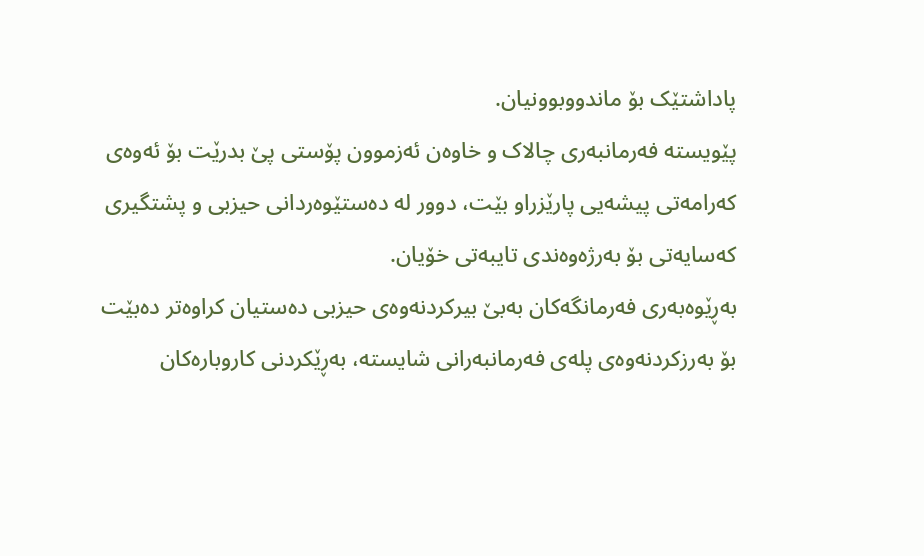پاداشتێک بۆ ماندووبوونیان.
پێویستە فەرمانبەری چالاک و خاوەن ئەزموون پۆستی پێ بدرێت بۆ ئەوەی کەرامەتی پیشەیی پارێزراو بێت، دوور لە دەستێوەردانی حیزبی و پشتگیری کەسایەتی بۆ بەرژەوەندی تایبەتی خۆیان.
بەڕێوەبەری فەرمانگەکان بەبێ بیرکردنەوەی حیزبی دەستیان کراوەتر دەبێت بۆ بەرزکردنەوەی پلەی فەرمانبەرانی شایستە، بەڕێکردنی کاروبارەکان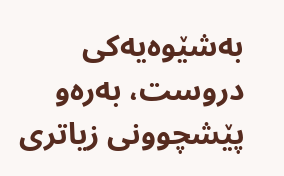بەشێوەیەکی دروست، بەرەو پێشچوونی زیاتری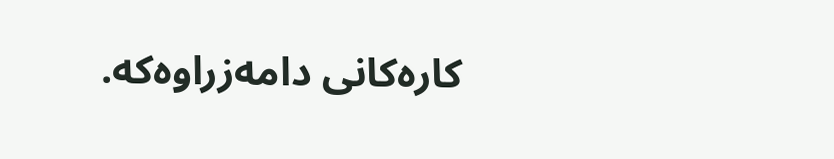کارەکانی دامەزراوەکە.